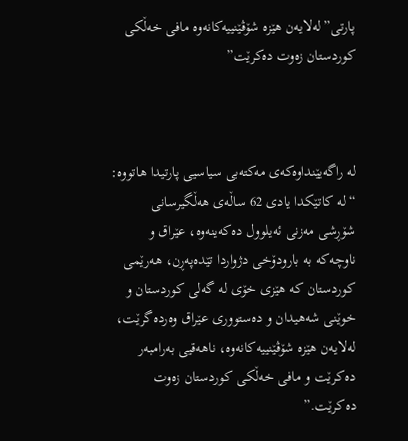پارتی”لەلایەن هێزە شۆڤێنییەکانەوە مافی خەڵکی کوردستان زەوت دەکرێت”



لە راگەیێنداوەکەی مەکتەبی سیاسیی پارتیدا هاتووە: “له‌ كاتێكدا یادی 62 ساڵه‌ی هه‌ڵگیرسانی شۆڕشی مه‌زنی ئه‌یلوول ده‌كه‌ینه‌وه‌، عێراق و ناوچه‌كه‌ به‌ بارودۆخی دژواردا تێده‌په‌ڕن، هه‌رێمی كوردستان كه‌ هێزی خۆی له‌ گه‌لی كوردستان و خوێنی شه‌هیدان و ده‌ستووری عێراق وه‌رده‌گرێت، لەلایه‌ن هێزه‌ شۆڤێنییه‌كانه‌وه‌، ناهه‌قیی به‌رامبه‌ر ده‌كرێت و مافی خه‌ڵكی كوردستان زه‌وت ده‌كرێت.”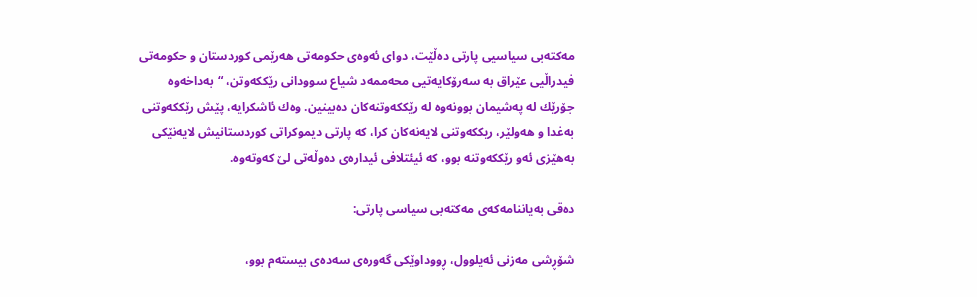مەکتەبی سیاسیی پارتی دەڵێت، دوای ئه‌وه‌ی حكومه‌تی هه‌رێمی كوردستان و حكومه‌تی فیدراڵیی عێراق به‌ سه‌رۆكایه‌تیی محەممە‌‌د شیاع سوودانی رێككه‌وتن، “به‌داخه‌وه‌ جۆرێك له‌ په‌شیمان بوونه‌وه‌ له‌ رێککەوتنەکان ده‌بینین. وه‌ك ئاشكرایه‌، پێش رێككه‌وتنی به‌غدا و هه‌ولێر، ریككه‌وتنی لایه‌نه‌كان كرا، كه‌ پارتی دیموكراتی كوردستانیش لایه‌نێكی به‌هێزی ئه‌و رێككه‌وتنه‌ بوو، كه‌ ئیئتلافی ئیداره‌ی ده‌وڵه‌تی لێ كه‌وته‌وه‌.

دەقی بەیاننامەکەی مەکتەبی سیاسی پارتی:

شۆڕشی مه‌زنی ئه‌یلوول، ڕووداوێكی گه‌وره‌ی سه‌ده‌ی بیسته‌م بوو،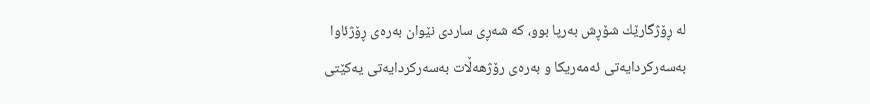له‌ ڕۆژگارێك شۆڕش به‌رپا بوو، كه‌ شه‌ڕی ساردی نێوان به‌ره‌ی ڕۆژئاوا به‌سه‌ركردایه‌تی ئه‌مه‌ریكا و به‌ره‌ی رۆژهه‌ڵات به‌سه‌ركردایه‌تی یه‌كێتی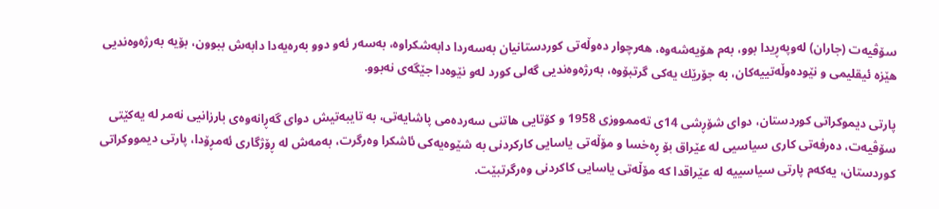سۆڤیه‌ت (جاران) له‌وپه‌ڕیدا بوو، به‌م هۆیه‌شه‌وه‌، هه‌رچوار ده‌وڵه‌تی كوردستانیان به‌سه‌ردا دابه‌شكراوه‌، به‌سه‌ر ئه‌و دوو به‌ره‌یه‌دا دابه‌ش ببوون، بۆیه‌ به‌رژه‌وه‌ندیی هێزه‌ ئیقلیمی و نێوده‌وڵه‌تییه‌كان، به‌ جۆرێك یه‌كی گرتبۆوه‌، به‌رژه‌وه‌ندیی گه‌لی كورد له‌و نێوه‌دا جێگه‌ی نه‌بوو.

پارتی دیموكراتی كوردستان، دوای شۆڕشی 14ی ته‌ممووزی 1958 و كۆتایی هاتنی سه‌رده‌می پاشایه‌تی، به‌ تایبه‌تیش دوای گه‌ڕانه‌وه‌ی بارزانیی نه‌مر له‌ یه‌كێتی سۆڤیه‌ت، ده‌رفه‌تی كاری سیاسیی له‌ عێراق بۆ ڕه‌خسا و مۆڵه‌تی یاسایی كاركردنی به‌ شێوه‌یه‌كی ئاشكرا وه‌رگرت، به‌مه‌ش له‌ ڕۆژگاری ئه‌مڕۆدا، پارتی دیمووكراتی كوردستان، یه‌كه‌م پارتی سیاسییه‌ له‌ عێراقدا كه‌ مۆڵه‌تی یاسایی كاكردنی وه‌رگرتبێت.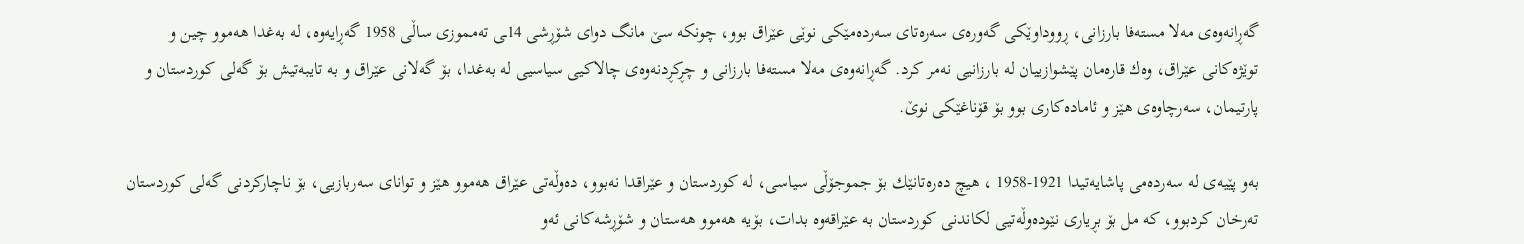گه‌ڕانه‌وه‌ی مه‌لا مسته‌فا بارزانی، ڕووداوێكی گه‌وره‌ی سه‌ره‌تای سه‌رده‌مێكی نوێی عێراق بوو، چونكه سێ مانگ دوای شۆڕشی 14ـی ته‌مموزی ساڵی 1958 گه‌ڕایه‌وه‌، له‌ به‌غدا هه‌موو چین و توێژه‌كانی عێراق، وه‌ك قاره‌مان پێشوازییان له‌ بارزانیی نه‌مر كرد. گه‌ڕانه‌وه‌ی مه‌لا مسته‌فا بارزانی و چڕكڕدنه‌وه‌ی چالاكیی سیاسیی له‌ به‌غدا، بۆ گه‌لانی عێراق و به‌ تایبه‌تیش بۆ گه‌لی كوردستان و پارتیمان، سه‌رچاوه‌ی هێز و ئاماده‌كاری بوو بۆ قۆناغێكی نوێ.

به‌و پێیه‌ی له‌ سه‌رده‌می پاشایه‌تیدا 1921-1958 ، هیچ ده‌ره‌تانێك بۆ جموجۆڵی سیاسی، له‌ كوردستان و عێراقدا نه‌بوو، ده‌وڵه‌تی عێراق هه‌موو هێز و توانای سه‌ربازیی، بۆ ناچاركردنی گه‌لی كوردستان ته‌رخان كردبوو، كه‌ مل بۆ بڕیاری نێوده‌وڵه‌تیی لكاندنی كوردستان به‌ عێراقه‌وه‌ بدات، بۆیه‌ هه‌موو هه‌ستان و شۆڕشه‌كانی ئه‌و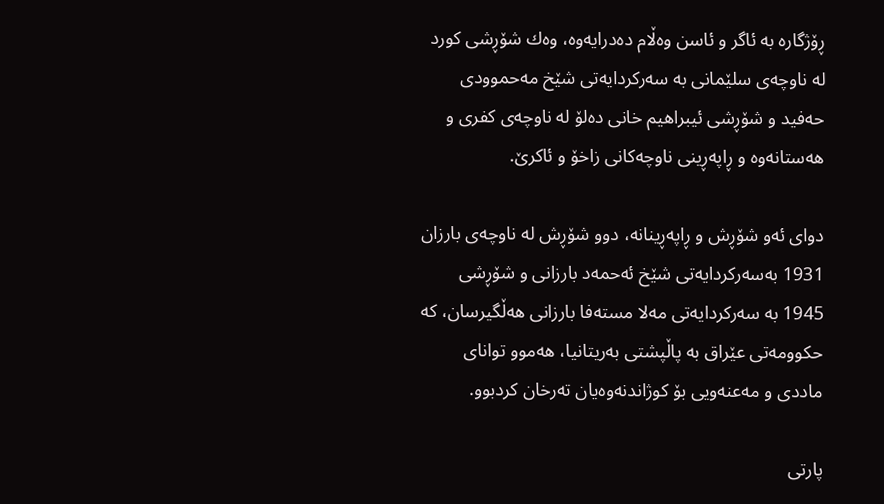ڕۆژگاره‌ به‌ ئاگر و ئاسن وه‌ڵام ده‌درایه‌وه‌، وه‌ك شۆڕشی كورد له‌ ناوچه‌ی سلێمانی به‌ سه‌ركردایه‌تی شێخ مه‌حموودی حه‌فید و شۆڕشی ئیبراهیم خانی ده‌لۆ له‌ ناوچه‌ی كفری و هه‌ستانه‌وه‌ و ڕاپه‌ڕینی ناوچه‌كانی زاخۆ و ئاكرێ.

دوای ئه‌و شۆڕش و ڕاپه‌ڕینانه‌، دوو شۆڕش له‌ ناوچه‌ی بارزان 1931 به‌سه‌ركردایه‌تی شێخ ئەحمەد‌ بارزانی و شۆڕشی 1945 به‌ سه‌ركردایه‌تی مه‌لا مسته‌فا بارزانی هه‌ڵگیرسان، كه‌ حكوومه‌تی عێراق به‌ پاڵپشتی به‌ریتانیا، هه‌موو توانای ماددی و مه‌عنه‌ویی بۆ كوژاندنه‌وه‌یان ته‌رخان كردبوو.

پارتی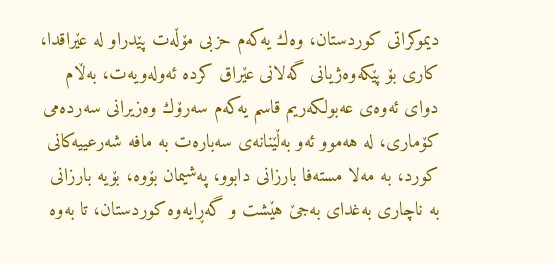دیموكراتی كوردستان، وه‌ك یه‌كه‌م حزبی مۆڵه‌ت پێدراو له‌ عێراقدا، كاری بۆ پێكه‌وه‌ژیانی گه‌لانی عێراق كرده‌ ئه‌وله‌ویه‌ت، به‌ڵام دوای ئه‌وه‌ی عه‌بولكه‌ریم قاسم یه‌كه‌م سه‌رۆك وه‌زیرانی سه‌رده‌می كۆماری، له‌ هه‌موو ئه‌و به‌ڵێنانه‌ی سه‌باره‌ت به‌ مافه‌ شه‌رعییه‌كانی كورد، به‌ مه‌لا مسته‌فا بارزانی دابوو، په‌شیمان بۆوه‌، بۆیه‌ بارزانی به‌ ناچاری به‌غدای به‌جێ هێشت و گه‌ڕایه‌وه‌ كوردستان، تا به‌وه‌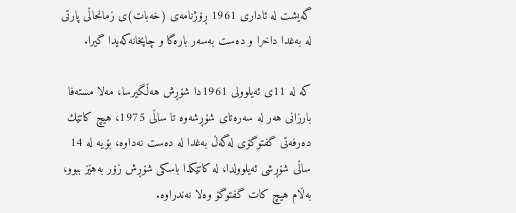گه‌یشت له‌ ئاداری 1961 ڕۆژنامه‌ی (خه‌بات)ی زمانحاڵی پارتی له‌ به‌غدا داخرا و ده‌ست به‌سه‌ر باره‌گا و چاپخانه‌كه‌یدا گیرا.

كه‌ له‌ 11ی ئه‌یلوولی 1961دا شۆڕش هه‌ڵگیرسا، مه‌لا مسته‌فا بارزانی هه‌ر له‌ سه‌ره‌تای شۆڕشه‌وه‌ تا ساڵی 1975، هیچ كاتێك ده‌رفه‌تی گفتوگۆی له‌گه‌ڵ به‌غدا له‌ ده‌ست نه‌داوه‌، بۆیه‌ له‌ 14 ساڵی شۆڕشی ئه‌یلوولدا، له‌ كاتێكدا باسكی شۆڕش زۆر به‌هێز ببوو، به‌ڵام هیچ كات گفتوگۆ وه‌لا نه‌ندراوه‌.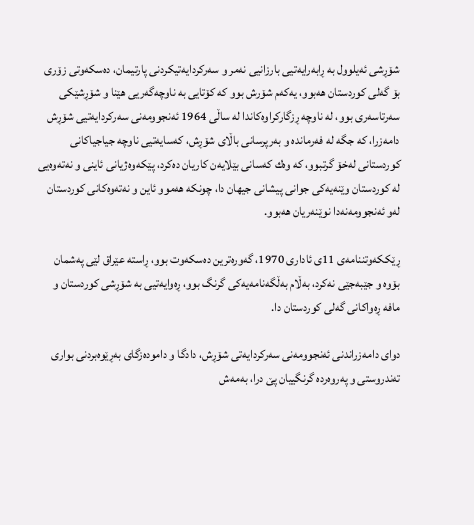شۆڕشی ئه‌یلوول به‌ ڕابه‌رایه‌تیی بارزانیی نه‌مر و سەرکردایەتیکردنی پارتیمان، ده‌سكه‌وتی زۆری بۆ گه‌لی كوردستان هه‌بوو، یه‌كه‌م شۆرش بوو كه‌ كۆتایی به‌ ناوچه‌گه‌ریی هێنا و شۆڕشێكی سه‌رتاسه‌ری بوو، له‌ ناوچه‌ ڕزگاركراوه‌كاندا لە ساڵی 1964 ئه‌نجوومه‌نی سه‌ركردایه‌تیی شۆڕش دامه‌زرا، كه‌ جگه‌ له‌ فه‌رمانده‌ و به‌رپرسانی باڵای شۆڕش، كه‌سایه‌تیی ناوچه‌ جیاجیاكانی كوردستانی له‌خۆ گرتبوو، كه‌ وه‌ك كه‌سانی بێلایه‌ن كاریان ده‌كرد، پێكه‌وه‌ژیانی ئاینی و نه‌ته‌وه‌یی له‌ كوردستان وێنه‌یه‌كی جوانی پیشانی جیهان دا، چونكه‌ هه‌موو ئاین و نه‌ته‌وه‌كانی كوردستان له‌و ئه‌نجوومه‌نه‌دا نوێنه‌ریان هه‌بوو.

ڕێككه‌وتننامه‌ی 11ی ئاداری 1970، گه‌وره‌ترین ده‌سكه‌وت بوو، ڕاسته‌ عێراق لێی په‌شمان بۆوه‌ و جێبه‌جێی نه‌كرد، به‌ڵام به‌ڵگه‌نامه‌یه‌كی گرنگ بوو، ڕه‌وایه‌تیی به‌ شۆڕشی كوردستان و مافه‌ ڕه‌واكانی گه‌لی كوردستان دا.

دوای دامه‌زراندنی ئه‌نجوومه‌نی سه‌ركردایه‌تی شۆڕش، دادگا و داموده‌زگای به‌ڕێوه‌بردنی بواری ته‌ندروستی و په‌روه‌رده‌ گرنگییان پێ درا، به‌مه‌ش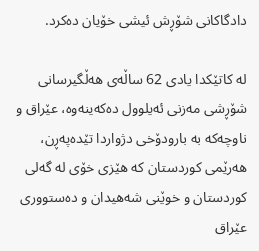دادگاكانی شۆڕش ئیشی خۆیان ده‌كرد.

له‌ كاتێكدا یادی 62 ساڵه‌ی هه‌ڵگیرسانی شۆڕشی مه‌زنی ئه‌یلوول ده‌كه‌ینه‌وه‌، عێراق و ناوچه‌كه‌ به‌ بارودۆخی دژواردا تێده‌په‌ڕن، هه‌رێمی كوردستان كه‌ هێزی خۆی له‌ گه‌لی كوردستان و خوێنی شه‌هیدان و ده‌ستووری عێراق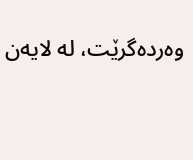وه‌رده‌گرێت، له‌ لایه‌ن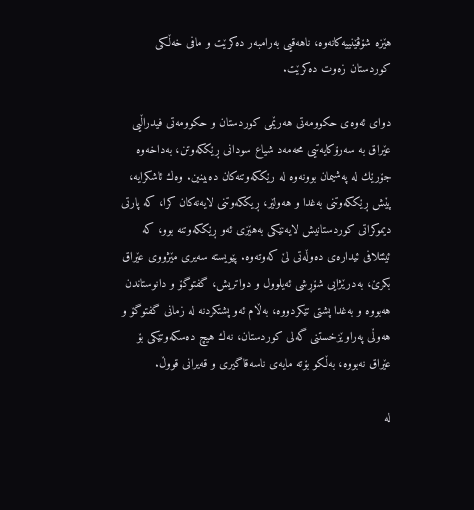هێزه‌ شۆڤێنییه‌كانه‌وه‌، ناهه‌قیی به‌رامبه‌ر ده‌كرێت و مافی خه‌ڵكی كوردستان زه‌وت ده‌كرێت.

دوای ئه‌وه‌ی حكوومه‌تی هه‌رێمی كوردستان و حكوومه‌تی فیدراڵیی عێراق به‌ سه‌رۆكایه‌تیی محه‌مه‌د شیاع سودانی ڕێككه‌وتن، به‌داخه‌وه‌ جۆرێك له‌ په‌شیمان بوونه‌وه‌ له‌ رێککەوتنەکان ده‌بینین. وه‌ك ئاشكرایه‌، پێش ڕێككه‌وتنی به‌غدا و هه‌ولێر، ڕیككه‌وتنی لایه‌نه‌كان كرا، كه‌ پارتی دیموكراتی كوردستانیش لایه‌نێكی به‌هێزی ئه‌و ڕێككه‌وتنه‌ بوو، كه‌ ئیئتلافی ئیداره‌ی ده‌وڵه‌تی لێ كه‌وته‌وه‌. پێویسته‌ سه‌یری مێژووی عێراق بكرێ، به‌درێژایی شۆڕشی ئه‌یلوول و دواتریش، گفتوگۆ و دانوستاندن هه‌بووه‌ و به‌غدا پشتی تێكردووه‌، به‌ڵام ئه‌و پشتكردنه‌ له‌ زمانی گفتوگۆ و هه‌وڵی په‌راوێزخستنی گه‌لی كوردستان، نه‌ك هیچ ده‌سكه‌وتێكی بۆ عێراق نه‌بووه‌، به‌ڵكو بۆته‌ مایه‌ی ناسه‌قاگیری و قه‌یرانی قووڵ.

له‌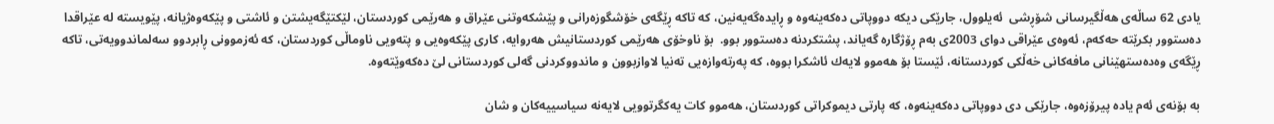یادی 62 ساڵه‌ی هه‌ڵگیرسانی شۆڕشی  ئه‌یلوول، جارێكی دیکە دووپاتی ده‌كه‌ینه‌وه‌ و ڕایده‌گه‌یه‌نین، كه‌ تاكه‌ ڕێگه‌ی خۆشگوزه‌رانی و پێشكه‌وتنی عێراق و هه‌رێمی كوردستان، لێكتێگه‌یشتن و ئاشتی و پێكه‌وه‌ژیانه‌، پێویسته‌ له‌ عێراقدا ده‌ستوور بكرێته‌ حه‌كه‌م، ئه‌وه‌ی عێراقی دوای 2003ی به‌م ڕۆژگاره‌ گه‌یاند، پشتكردنه‌ ده‌ستوور بوو.  بۆ ناوخۆی هه‌رێمی كوردستانیش هه‌روایه‌، كاری پێكه‌وه‌یی و پته‌ویی ناوماڵی كوردستان، كه‌ ئه‌زموونی ڕابردوو سه‌لماندوویه‌تی، تاكه‌ ڕێگه‌ی وه‌ده‌ستهێنانی مافه‌كانی خه‌ڵكی كوردستانه‌، ئێستا بۆ هه‌موو لایه‌ك ئاشكرا بووە، كه‌ په‌رته‌وازه‌یی ته‌نیا لاوازبوون و ماندووكردنی گه‌لی كوردستانی لێ ده‌كه‌وێته‌وه‌.

به‌ بۆنه‌ی ئه‌م یاده‌ پیرۆزه‌وه‌، جارێكی دی دووپاتی ده‌كه‌ینه‌وه‌، كه‌ پارتی دیموكراتی كوردستان، هه‌موو كات یه‌كگرتوویی لایه‌نه‌ سیاسییه‌كان و شان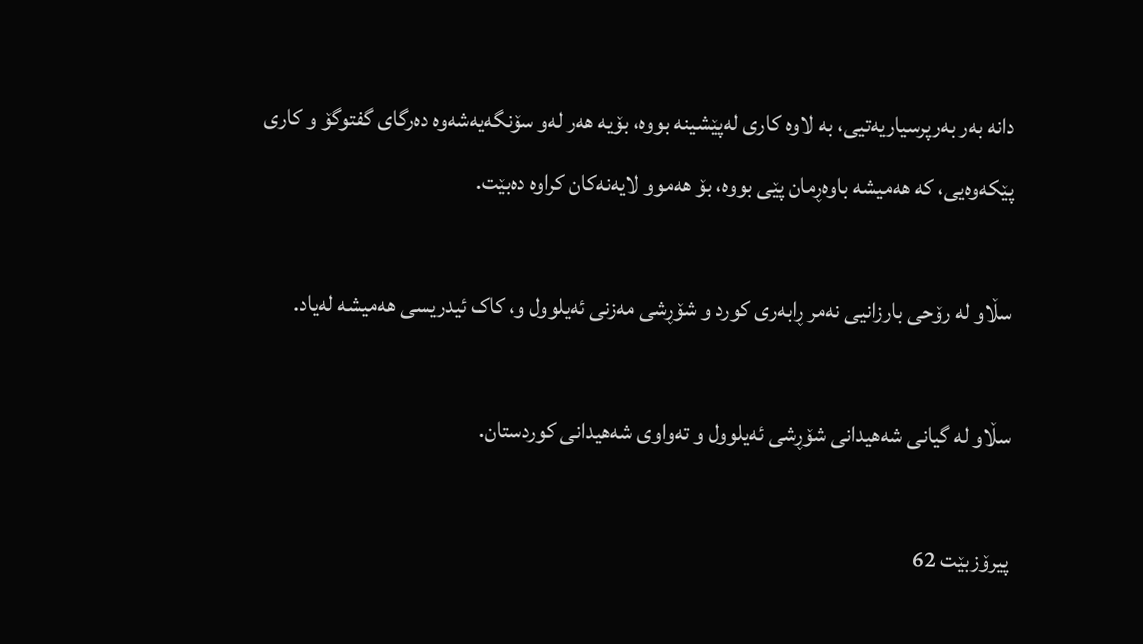دانه‌ به‌ر به‌رپرسیاریه‌تیی، به‌ لاوه‌ كاری له‌پێشینه‌ بووه‌، بۆیه‌ هه‌ر له‌و سۆنگه‌یه‌شه‌وه‌ ده‌رگای گفتوگۆ و كاری پێكه‌وه‌یی، كه‌ هه‌میشه‌ باوه‌ڕمان پێی بووە، بۆ هه‌موو لایه‌نه‌كان كراوه‌ ده‌بێت.

سڵاو له‌ رۆحی بارزانیی نه‌مر ڕابه‌ری كورد و شۆڕشی مه‌زنی ئه‌یلوول و، کاک ئیدریسی هەمیشە لەیاد.

سڵاو له‌ گیانی شه‌هیدانی شۆڕشی ئه‌یلوول و ته‌واوی شه‌هیدانی كوردستان.

پیرۆزبێت 62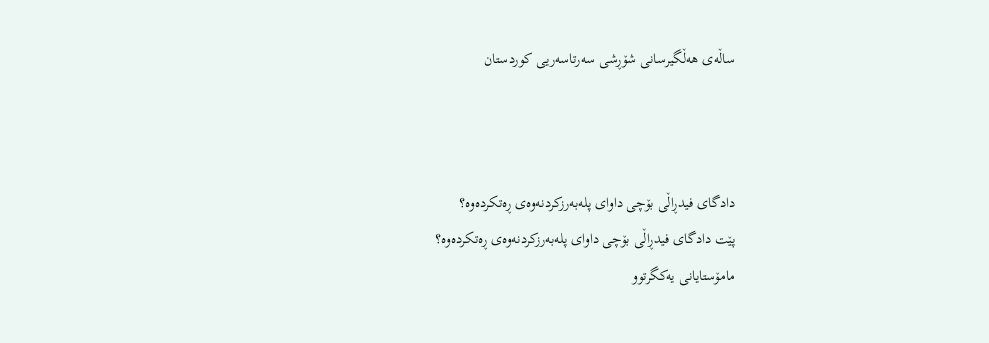ساڵه‌ی هه‌ڵگیرسانی شۆڕشی سه‌رتاسه‌ریی كوردستان



دادگای فیدڕاڵی بۆچی داوای پلەبەرزكردنەوەی ڕەتكردەوە؟
پێت دادگای فیدڕاڵی بۆچی داوای پلەبەرزكردنەوەی ڕەتكردەوە؟
مامۆستایانی یەکگرتوو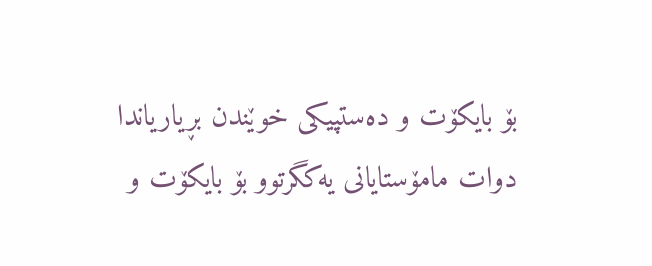بۆ بایکۆت و دەستپیکی خوێندن بڕیاریاندا
دوات مامۆستایانی یەکگرتوو بۆ بایکۆت و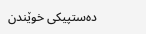دەستپیکی خوێندن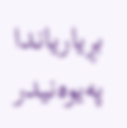بڕیاریاندا
پەیوەنیدر